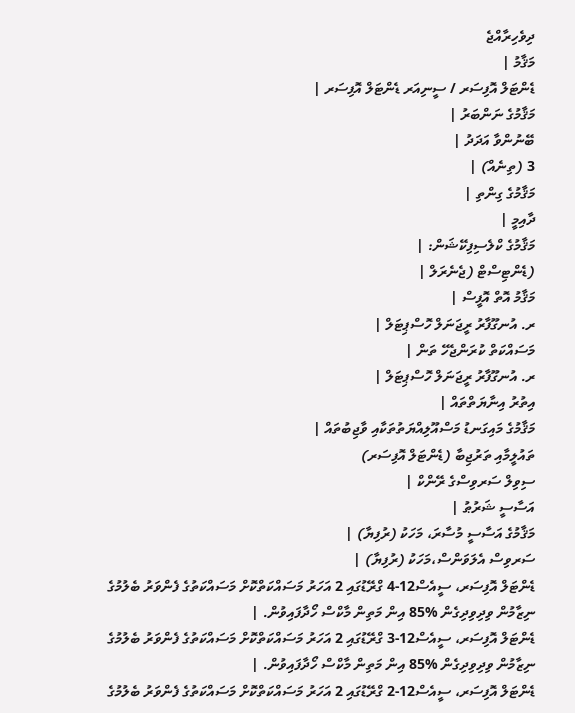ދިވެހިރާއްޖެ
މަޤާމު |
ޑެންޓަލް އޮފިސަރ / ސީނިއަރ ޑެންޓަލް އޮފިސަރ |
މަޤާމުގެ ނަންބަރު |
ބޭނުންވާ އަދަދު |
3 (ތިނެއް) |
މަޤާމުގެ ގިންތި |
ދާއިމީ |
މަޤާމުގެ ކްލެސިފިކޭޝަން: |
(ޑެންޓިސްޓް (ޖެނެރަލް |
މަޤާމު އޮތް އޮފީސް |
ރ. އުނގޫފާރު ރީޖަނަލް ހޮސްޕިޓަލް |
މަސައްކަތް ކުރަންޖެހޭ ތަން |
ރ. އުނގޫފާރު ރީޖަނަލް ހޮސްޕިޓަލް |
އިތުރު އިނާޔަތްތައް |
މަޤާމުގެ މައިގަނޑު މަސްއޫލިއްޔަތުތަކާއި ވާޖިބުތައް |
ތައުލީމާއި ތަރުޖިބާ (ޑެންޓަލް އޮފިސަރ)
ސިވިލް ސަރވިސްގެ ރޭންކް |
އަސާސީ ޝަރުޠު |
މަޤާމުގެ އަސާސީ މުސާރަ، މަހަކު (ރުފިޔާ) |
ސަރވިސް އެލަވަންސް،މަހަކު (ރުފިޔާ) |
ޑެންޓަލް އޮފިސަރ، ސީއެސް12-4 ގްރޭޑުގައި 2 އަހަރު މަސައްކަތްކޮށް މަސައްކަތުގެ ފެންވަރު ބެލުމުގެ ނިޒާމުން ވިދިވިދިގެން %85 އިން މަތިން މާކްސް ހޯދާފައިވުން. |
ޑެންޓަލް އޮފިސަރ، ސީއެސް12-3 ގްރޭޑުގައި 2 އަހަރު މަސައްކަތްކޮށް މަސައްކަތުގެ ފެންވަރު ބެލުމުގެ ނިޒާމުން ވިދިވިދިގެން %85 އިން މަތިން މާކްސް ހޯދާފައިވުން. |
ޑެންޓަލް އޮފިސަރ، ސީއެސް12-2 ގްރޭޑުގައި 2 އަހަރު މަސައްކަތްކޮށް މަސައްކަތުގެ ފެންވަރު ބެލުމުގެ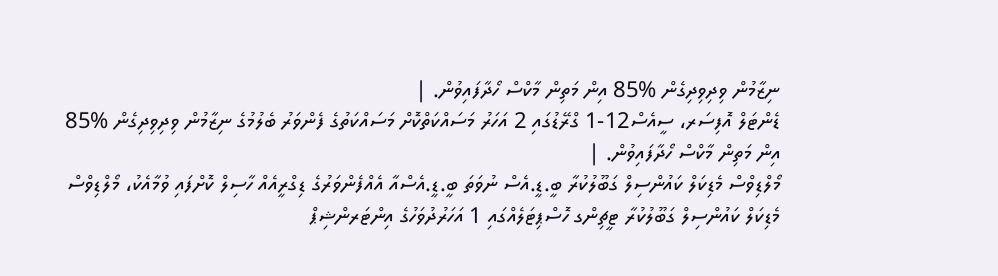ނިޒާމުން ވިދިވިދިގެން %85 އިން މަތިން މާކްސް ހޯދާފައިވުން. |
ޑެންޓަލް އޮފިސަރ، ސީއެސް12-1 ގްރޭޑުގައި 2 އަހަރު މަސައްކަތްކޮށް މަސައްކަތުގެ ފެންވަރު ބެލުމުގެ ނިޒާމުން ވިދިވިދިގެން %85 އިން މަތިން މާކްސް ހޯދާފައިވުން. |
މޯލްޑިވްސް މެޑިކަލް ކައުންސިލް ގަބޫލުކުރާ ބީ.ޑީ.އެސް ނުވަތަ ބީ.ޑީ.އެސްއާ އެއްފެންވަރުގެ ޑިގްރީއެއް ހާސިލް ކޮށްފައި ވުމާއެކު، މޯލްޑިވްސް މެޑިކަލް ކައުންސިލް ގަބޫލުކުރާ ޓީޗިންގ ހޮސްޕިޓަލެއްގައި 1 އަހަރުދުވަހުގެ އިންޓަރންޝިޕް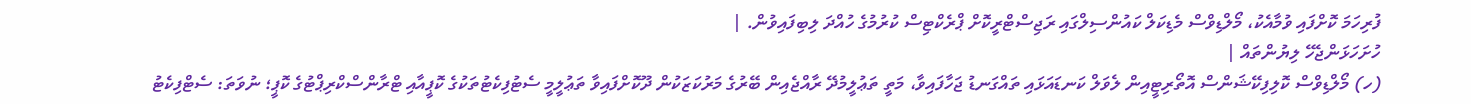ފުރިހަމަ ކޮށްފައި ވުމާއެކު، މޯލްޑިވްސް މެޑިކަލް ކައުންސިލްގައި ރަޖިސްޓްރީކޮށް ޕްރެކްޓިސް ކުރުމުގެ ހުއްދަ ލިބިފައިވުން. |
ހުށަހަޅަންޖެހޭ ލިޔުންތައް |
(ހ) މޯލްޑިވްސް ކޮލިފިކޭޝަންސް އޮތޯރިޓީއިން ލެވަލް ކަނޑައަޅައި ތައްގަނޑު ޖަހާފައިވާ، މަތީ ތަޢުލީމުދޭ ރާއްޖެއިން ބޭރުގެ މަރުކަޒަކުން ދޫކޮށްފައިވާ ތަޢުލީމީ ސެޓުފިކެޓުތަކުގެ ކޮޕީއާއި ޓްރާންސްކްރިޕްޓުގެ ކޮޕީ؛ ނުވަތަ: ސެޓްފިކެޓު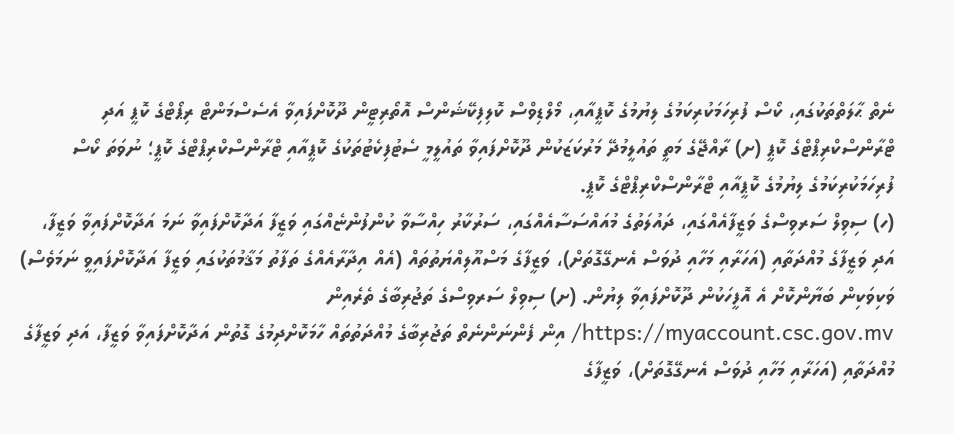ނެތް ޙާލަތްތަކުގައި، ކޯސް ފުރިހަމަކުރިކަމުގެ ލިޔުމުގެ ކޮޕީއާއި، މޯލްޑިވްސް ކޮލިފިކޭޝަންސް އޮތޯރިޓީން ދޫކޮށްފައިވާ އެސެސްމަންޓް ރިޕޯޓްގެ ކޮޕީ އަދި ޓްރާންސްކްރިޕްޓްގެ ކޮޕީ (ށ) ރާއްޖޭގެ މަތީ ތައުލީމުދޭ މަރުކަޒަކުން ދޫކޮށްފައިވާ ތައުލީމީ ސެޓުފިކެޓުތަކުގެ ކޮޕީއާއި ޓްރާންސްކްރިޕްޓްގެ ކޮޕީ؛ ނުވަތަ ކޯސް ފުރިހަމަކުރިކަމުގެ ލިޔުމުގެ ކޮޕީއާއި ޓްރާންސްކްރިޕްޓްގެ ކޮޕީ.
(ހ) ސިވިލް ސަރވިސްގެ ވަޒީފާއެއްގައި، ދައުލަތުގެ މުއައްސަސާއެއްގައި، ސަރުކާރު ހިއްސާވާ ކުންފުންޏެއްގައި ވަޒީފާ އަދާކޮށްފައިވާ ނަމަ އަދާކޮށްފައިވާ ވަޒީފާ، އަދި ވަޒީފާގެ މުއްދަތާއި (އަހަރާއި މަހާއި ދުވަސް އެނގޭގޮތަށް)، ވަޒީފާގެ މަސްއޫލިއްޔަތުތައް (އެއް އިދާރާއެއްގެ ތަފާތު މަޤާމުތަކުގައި ވަޒީފާ އަދާކޮށްފައިވީ ނަމަވެސް) ވަކިވަކިން ބަޔާންކޮށް އެ އޮފީހަކުން ދޫކޮށްފައިވާ ލިޔުން. (ށ) ސިވިލް ސަރވިސްގެ ތަޖުރިބާގެ ތެރެއިން https://myaccount.csc.gov.mv/ އިން ފެންނަންނެތް ތަޖުރިބާގެ މުއްދަތުތައް ހާމަކޮށްދިމުގެ ގޮތުން އަދާކޮށްފައިވާ ވަޒީފާ، އަދި ވަޒީފާގެ މުއްދަތާއި (އަހަރާއި މަހާއި ދުވަސް އެނގޭގޮތަށް)، ވަޒީފާގެ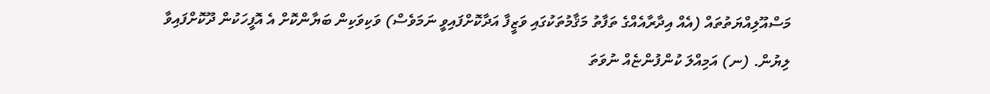މަސްއޫލިއްޔަތުތައް (އެއް އިދާރާއެއްގެ ތަފާތު މަޤާމުތަކުގައި ވަޒީފާ އަދާކޮށްފައިވީ ނަމަވެސް) ވަކިވަކިން ބަޔާންކޮށް އެ އޮފީހަކުން ދޫކޮށްފައިވާ ލިޔުން. (ނ) އަމިއްލަ ކުންފުންޏެއް ނުވަތަ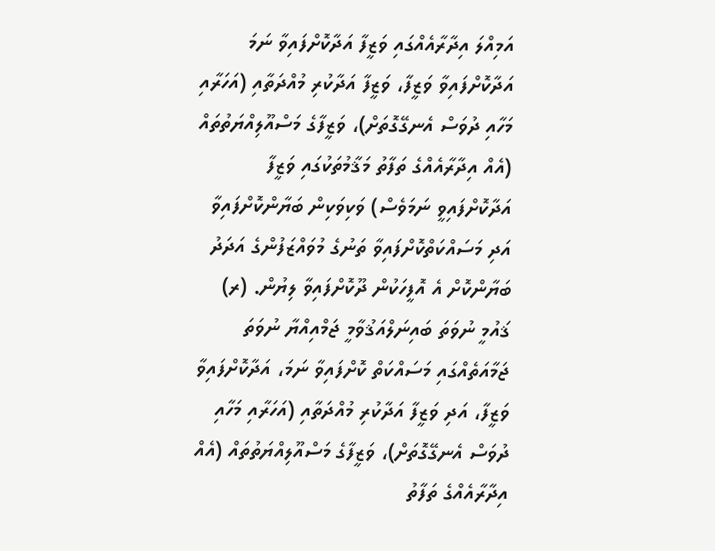އަމިއްލަ އިދާރާއެއްގައި ވަޒީފާ އަދާކޮށްފައިވާ ނަމަ އަދާކޮށްފައިވާ ވަޒީފާ، ވަޒީފާ އަދާކުރި މުއްދަތާއި (އަހަރާއި މަހާއި ދުވަސް އެނގޭގޮތަށް)، ވަޒީފާގެ މަސްއޫލިއްޔަތުތައް (އެއް އިދާރާއެއްގެ ތަފާތު މަޤާމުތަކުގައި ވަޒީފާ އަދާކޮށްފައިވީ ނަމަވެސް) ވަކިވަކިން ބަޔާންކޮށްފައިވާ އަދި މަސައްކަތްކޮށްފައިވާ ތަނުގެ މުވައްޒަފުންގެ އަދަދު ބަޔާންކޮށް އެ އޮފީހަކުން ދޫކޮށްފައިވާ ލިޔުން. (ރ) ޤައުމީ ނުވަތަ ބައިނަލްއަޤުވާމީ ޖަމްއިއްޔާ ނުވަތަ ޖަމާއަތެއްގައި މަސައްކަތް ކޮށްފައިވާ ނަމަ، އަދާކޮށްފައިވާ ވަޒީފާ، އަދި ވަޒީފާ އަދާކުރި މުއްދަތާއި (އަހަރާއި މަހާއި ދުވަސް އެނގޭގޮތަށް)، ވަޒީފާގެ މަސްއޫލިއްޔަތުތައް (އެއް އިދާރާއެއްގެ ތަފާތު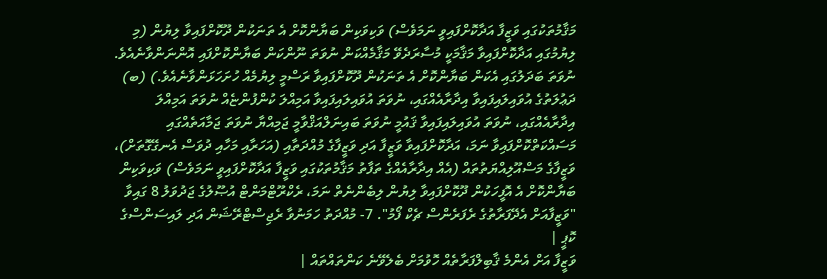މަޤާމުތަކުގައި ވަޒީފާ އަދާކޮށްފައިވީ ނަމަވެސް) ވަކިވަކިން ބަޔާންކޮށް އެ ތަނަކުން ދޫކޮށްފައިވާ ލިޔުން (މި ލިޔުމުގައި އަދާކޮށްފައިވާ މަޤާމަކީ މުސާރަދެވޭ މަޤާމެއްކަން ނުވަތަ ނޫންކަން ބަޔާންކޮށްފައި އޮންނަންވާނެއެވެ. ނުވަތަ ބަދަލުގައި އެކަން ބަޔާންކޮށް އެ ތަނަކުން ދޫކޮށްފައިވާ ރަސްމީ ލިޔުމެއް ހުށަހަޅަންވާނެއެވެ.) (ބ) ދަޢުލަތުގެ އުވައިލައިފައިވާ އިދާރާއެއްގައި، ނުވަތަ އުވައިލައިފައިވާ އަމިއްލަ ކުންފުންޏެއް ނުވަތަ އަމިއްލަ އިދާރާއެއްގައި، ނުވަތަ އުވައިލައިފައިވާ ޤައުމީ ނުވަތަ ބައިނަލްއަޤްވާމީ ޖަމިއްޔާ ނުވަތަ ޖަމާއަތެއްގައި މަސައްކަތްކޮށްފައިވާ ނަމަ، އަދާކޮށްފައިވާ ވަޒީފާ އަދި ވަޒީފާގެ މުއްދަތާއި (އަހަރާއި މަހާއި ދުވަސް އެނގޭގޮތަށް)، ވަޒީފާގެ މަސްއޫލިއްޔަތުތައް (އެއް އިދާރާއެއްގެ ތަފާތު މަޤާމުތަކުގައި ވަޒީފާ އަދާކޮށްފައިވީ ނަމަވެސް) ވަކިވަކިން ބަޔާންކޮށް އެ އޮފީހަކުން ދޫކޮށްފައިވާ ލިޔުން ލިބެންނެތް ނަމަ، ރެކްރޫޓްމަންޓް އުޞޫލުގެ ޖަދުވަލު 8 ގައިވާ "ވަޒީފާއަށް އެދޭފަރާތުގެ ރެފަރެންސް ޗެކް ފޯމު". 7- މުއްދަތު ހަމަނުވާ ރެޖިސްޓްރޭޝަން އަދި ލައިސަންސްގެ ކޮޕީ |
ވަޒީފާ އަށް އެންމެ ޤާބިލްފަރާތެއް ހޮވުމަށް ބެލެވޭނެ ކަންތައްތައް |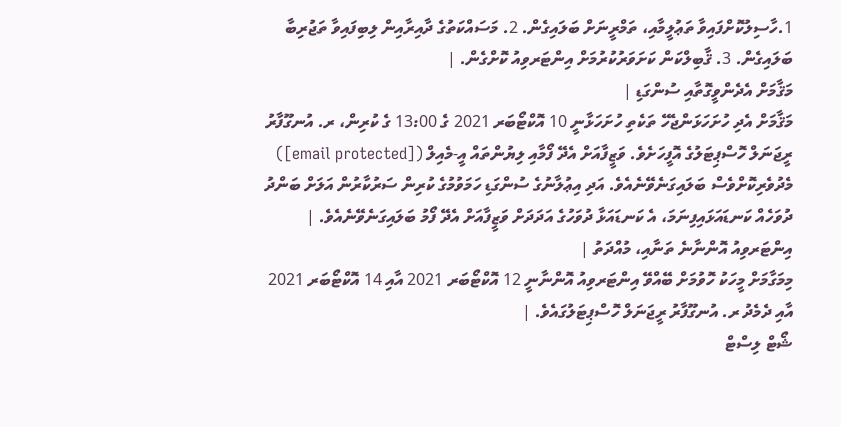1.ހާސިލުކޮށްފައިވާ ތަޢުލީމާއި، ތަމްރީނަށް ބަލައިގެން. 2. މަސައްކަތުގެ ދާއިރާއިން ލިބިފައިވާ ތަޖުރިބާ ބަލައިގެން. 3. ޤާބިލްކަން ކަށަވަރުކުރުމަށް އިންޓަރވިއު ކޮށްގެން. |
މަޤާމަށް އެދެންވީގޮތާއި ސުންގަޑި |
މަޤާމަށް އެދި ހުށަހަޅަންޖެހޭ ތަކެތި ހުށަހަޅާނީ 10 އޮކްޓޯބަރ 2021 ގެ 13:00 ގެ ކުރިން، ރ. އުނގޫފާރު ރީޖަނަލް ހޮސްޕިޓަލުގެ އޮފީހަށެވެ. ވަޒީފާއަށް އެދޭ ފޯމާއި ލިޔުންތައް އީ-މެއިލް ([email protected]) މެދުވެރިކޮށްވެސް ބަލައިގަނެވޭނެއެވެ. އަދި އިޢުލާނުގެ ސުންގަޑި ހަމަވުމުގެ ކުރިން ސަރުކާރުން އަލަށް ބަންދު ދުވަހެއް ކަނޑައަޅައިފިނަމަ، އެ ކަނޑައަޅާ ދުވަހުގެ އަދަދަށް ވަޒީފާއަށް އެދޭ ފޯމު ބަލައިގަނެވޭނެއެވެ. |
އިންޓަރވިއު އޮންނާނެ ތަނާއި، މުއްދަތު |
މިމަގާމަށް މީހަކު ހޮވުމަށް ބޭއްވޭ އިންޓަރވިއު އޮންނާނީ 12 އޮކްޓޯބަރ 2021 އާއި 14 އޮކްޓޯބަރ 2021 އާއި ދެމެދު ރ. އުނގޫފާރު ރީޖަނަލް ހޮސްޕިޓަލުގައެވެ. |
ޝޯޓް ލިސްޓް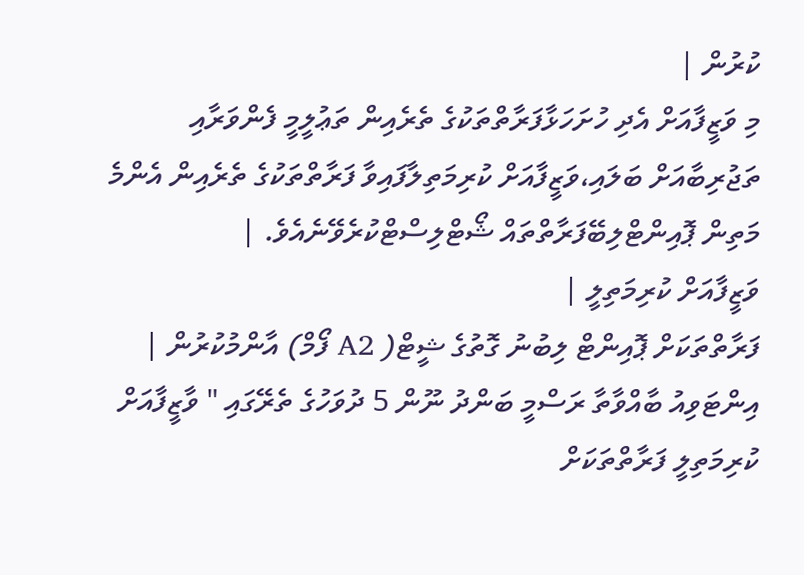ކުރުން |
މި ވަޒީފާއަށް އެދި ހުށަހަޅާފަރާތްތަކުގެ ތެރެއިން ތަޢުލީމީ ފެންވަރާއި ތަޖުރިބާއަށް ބަލައި،ވަޒީފާއަށް ކުރިމަތިލާފައިވާ ފަރާތްތަކުގެ ތެރެއިން އެންމެ މަތިން ޕޮއިންޓްލިބޭފަރާތްތައް ޝޯޓްލިސްޓްކުރެވޭނެއެވެ. |
ވަޒީފާއަށް ކުރިމަތިލީ |
ފަރާތްތަކަށް ޕޮއިންޓް ލިބުނު ގޮތުގެ ޝީޓް( A2 ފޯމް) އާންމުކުރުން |
އިންޓަވިއު ބާއްވާތާ ރަސްމީ ބަންދު ނޫން 5 ދުވަހުގެ ތެރޭގައި " ވާޒީފާއަށް ކުރިމަތިލީ ފަރާތްތަކަށް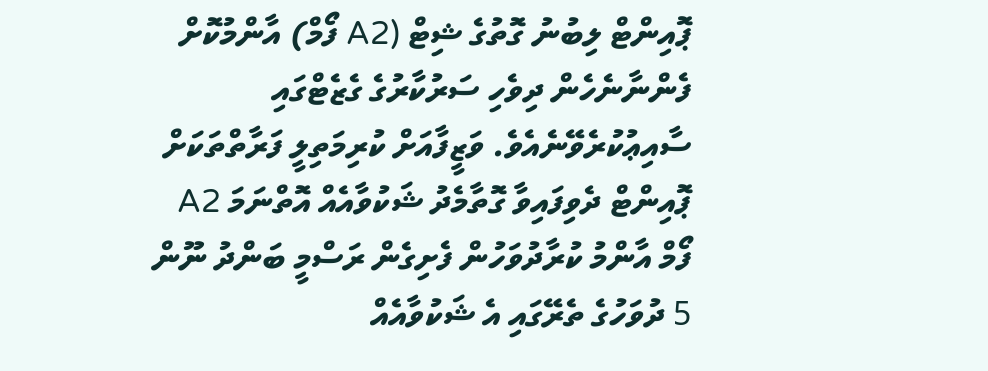ޕޮއިންޓް ލިބުނު ގޮތުގެ ޝިޓް (A2 ފޯމް) އާންމުކޮށް ފެންނާނެހެން ދިވެހި ސަރުކާރުގެ ގެޒެޓްގައި ސާއިޢުކުރެވޭނެއެވެ. ވަޒީފާއަށް ކުރިމަތިލީ ފަރާތްތަކަށް ޕޮއިންޓް ދެވިފައިވާ ގޮތާމެދު ޝަކުވާއެއް އޮތްނަމަ A2 ފޯމް އާންމު ކުރާދުވަހުން ފެށިގެން ރަސްމީ ބަންދު ނޫން 5 ދުވަހުގެ ތެރޭގައި އެ ޝަކުވާއެއް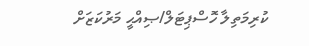ކުރިމަތިލާ ހޮސްޕިޓަލް/ޞިއްޙީ މަރުކަޒަށް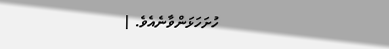ހުށަހަޅަންވާނެއެވެ. |